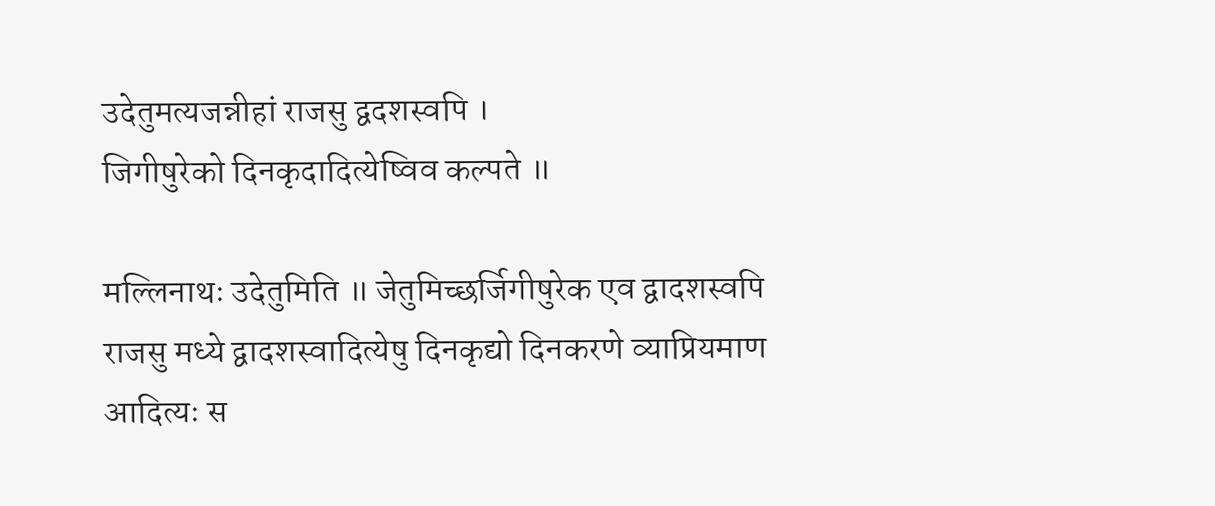उदेतुमत्यजन्नीहां राजसु द्वदशस्वपि ।
जिगीषुरेको दिनकृदादित्येष्विव कल्पते ॥

मल्लिनाथः उदेतुमिति ॥ जेतुमिच्छर्जिगीषुरेक एव द्वादशस्वपि राजसु मध्ये द्वादशस्वादित्येषु दिनकृद्यो दिनकरणे व्याप्रियमाण आदित्यः स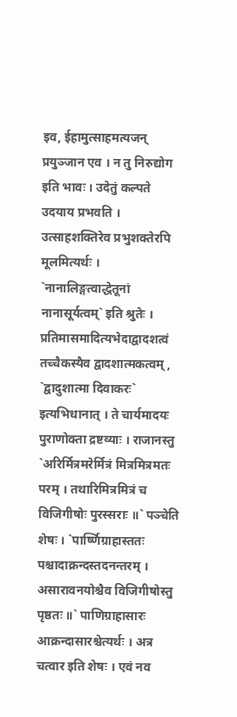इव, ईहामुत्साहमत्यजन् प्रयुञ्जान एव । न तु निरुद्योग इति भावः । उदेतुं कल्पते उदयाय प्रभवति । उत्साहशक्तिरेव प्रभुशक्तेरपि मूलमित्यर्थः । `नानालिङ्गत्वाद्धेतूनां नानासूर्यत्वम्` इति श्रुतेः । प्रतिमासमादित्यभेदाद्वादशत्वं तच्चैकस्यैव द्वादशात्मकत्वम् , `द्वादुशात्मा दिवाकरः` इत्यभिधानात् । ते चार्यमादयः पुराणोक्ता द्रष्टव्याः । राजानस्तु `अरिर्मित्रमरेर्मित्रं मित्रमित्रमतः परम् । तथारिमित्रमित्रं च विजिगीषोः पुरस्सराः ॥` पञ्चेति शेषः । `पार्ष्णिग्राहास्ततः पश्चादाक्रन्दस्तदनन्तरम् । असारावनयोश्चैव विजिगीषोस्तु पृष्ठतः ॥` पाणिग्राहासारः आक्रन्दासारश्चेत्यर्थः । अत्र चत्वार इति शेषः । एवं नव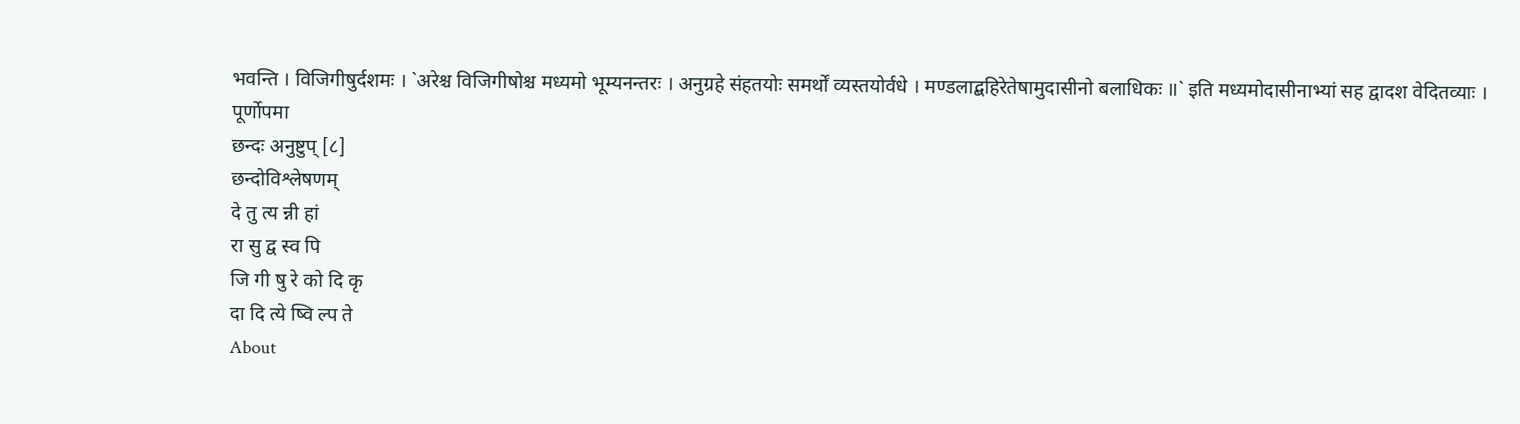भवन्ति । विजिगीषुर्दशमः । `अरेश्च विजिगीषोश्च मध्यमो भूम्यनन्तरः । अनुग्रहे संहतयोः समर्थों व्यस्तयोर्वधे । मण्डलाद्बहिरेतेषामुदासीनो बलाधिकः ॥` इति मध्यमोदासीनाभ्यां सह द्वादश वेदितव्याः । पूर्णोपमा
छन्दः अनुष्टुप् [८]
छन्दोविश्लेषणम्
दे तु त्य न्नी हां
रा सु द्व स्व पि
जि गी षु रे को दि कृ
दा दि त्ये ष्वि ल्प ते
About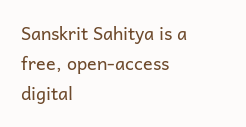Sanskrit Sahitya is a free, open-access digital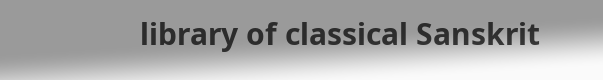library of classical Sanskrit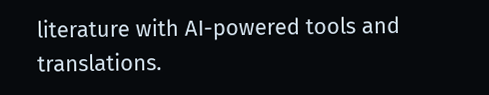literature with AI-powered tools and translations.